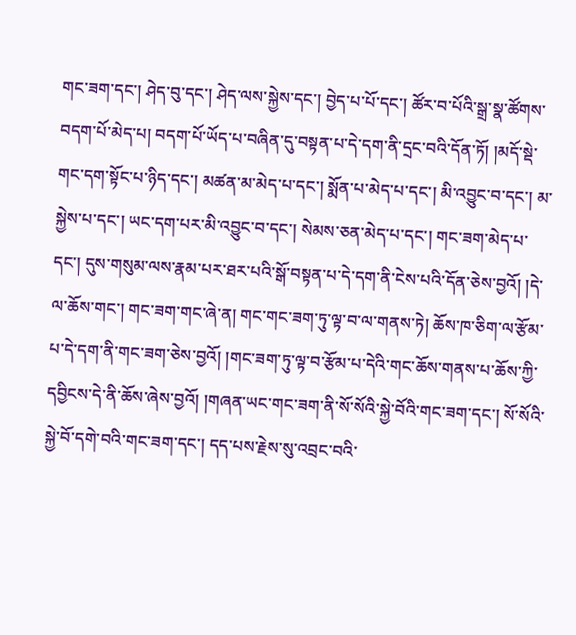གང་ཟག་དང་། ཤེད་བུ་དང་། ཤེད་ལས་སྐྱེས་དང་། བྱེད་པ་པོ་དང་། ཚོར་བ་པོའི་སྒྲ་སྣ་ཚོགས་བདག་པོ་མེད་པ། བདག་པོ་ཡོད་པ་བཞིན་དུ་བསྟན་པ་དེ་དག་ནི་དྲང་བའི་དོན་ཏོ། །མདོ་སྡེ་གང་དག་སྟོང་པ་ཉིད་དང་། མཚན་མ་མེད་པ་དང་། སྨོན་པ་མེད་པ་དང་། མི་འབྱུང་བ་དང་། མ་སྐྱེས་པ་དང་། ཡང་དག་པར་མི་འབྱུང་བ་དང་། སེམས་ཅན་མེད་པ་དང་། གང་ཟག་མེད་པ་དང་། དུས་གསུམ་ལས་རྣམ་པར་ཐར་པའི་སྒོ་བསྟན་པ་དེ་དག་ནི་ངེས་པའི་དོན་ཅེས་བྱའོ། །དེ་ལ་ཆོས་གང་། གང་ཟག་གང་ཞེ་ན། གང་གང་ཟག་ཏུ་ལྟ་བ་ལ་གནས་ཏེ། ཆོས་ཁ་ཅིག་ལ་རྩོམ་པ་དེ་དག་ནི་གང་ཟག་ཅེས་བྱའོ། །གང་ཟག་ཏུ་ལྟ་བ་རྩོམ་པ་དེའི་གང་ཆོས་གནས་པ་ཆོས་ཀྱི་དབྱིངས་དེ་ནི་ཆོས་ཞེས་བྱའོ། །གཞན་ཡང་གང་ཟག་ནི་སོ་སོའི་སྐྱེ་བོའི་གང་ཟག་དང་། སོ་སོའི་སྐྱེ་བོ་དགེ་བའི་གང་ཟག་དང་། དད་པས་རྗེས་སུ་འབྲང་བའི་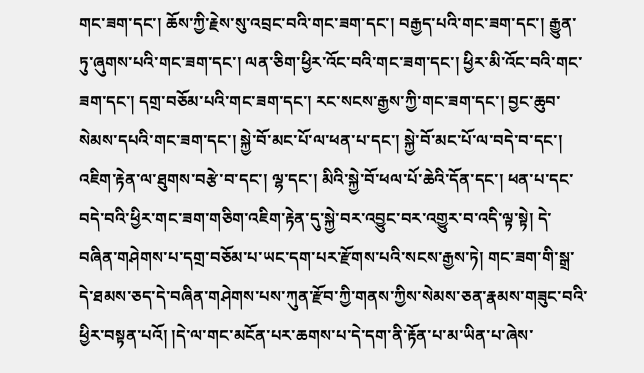གང་ཟག་དང་། ཆོས་ཀྱི་རྗེས་སུ་འབྲང་བའི་གང་ཟག་དང་། བརྒྱད་པའི་གང་ཟག་དང་། རྒྱུན་ཏུ་ཞུགས་པའི་གང་ཟག་དང་། ལན་ཅིག་ཕྱིར་འོང་བའི་གང་ཟག་དང་། ཕྱིར་མི་འོང་བའི་གང་ཟག་དང་། དགྲ་བཅོམ་པའི་གང་ཟག་དང་། རང་སངས་རྒྱས་ཀྱི་གང་ཟག་དང་། བྱང་ཆུབ་སེམས་དཔའི་གང་ཟག་དང་། སྐྱེ་བོ་མང་པོ་ལ་ཕན་པ་དང་། སྐྱེ་བོ་མང་པོ་ལ་བདེ་བ་དང་། འཇིག་རྟེན་ལ་ཐུགས་བརྩེ་བ་དང་། ལྷ་དང་། མིའི་སྐྱེ་བོ་ཕལ་པོ་ཆེའི་དོན་དང་། ཕན་པ་དང་བདེ་བའི་ཕྱིར་གང་ཟག་གཅིག་འཇིག་རྟེན་དུ་སྐྱེ་བར་འབྱུང་བར་འགྱུར་བ་འདི་ལྟ་སྟེ། དེ་བཞིན་གཤེགས་པ་དགྲ་བཅོམ་པ་ཡང་དག་པར་རྫོགས་པའི་སངས་རྒྱས་ཏེ། གང་ཟག་གི་སྒྲ་དེ་ཐམས་ཅད་དེ་བཞིན་གཤེགས་པས་ཀུན་རྫོབ་ཀྱི་གནས་ཀྱིས་སེམས་ཅན་རྣམས་གཟུང་བའི་ཕྱིར་བསྟན་པའོ། །དེ་ལ་གང་མངོན་པར་ཆགས་པ་དེ་དག་ནི་རྟོན་པ་མ་ཡིན་པ་ཞེས་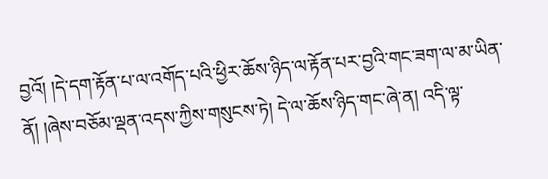བྱའོ། །དེ་དག་རྟོན་པ་ལ་འགོད་པའི་ཕྱིར་ཆོས་ཉིད་ལ་རྟོན་པར་བྱའི་གང་ཟག་ལ་མ་ཡིན་ནོ། །ཞེས་བཅོམ་ལྡན་འདས་ཀྱིས་གསུངས་ཏེ། དེ་ལ་ཆོས་ཉིད་གང་ཞེ་ན། འདི་ལྟ་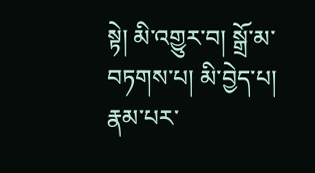སྟེ། མི་འགྱུར་བ། སྒྲོ་མ་བཏགས་པ། མི་བྱེད་པ། རྣམ་པར་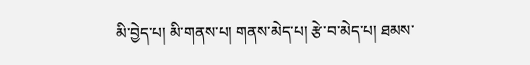མི་བྱེད་པ། མི་གནས་པ། གནས་མེད་པ། རྩེ་བ་མེད་པ། ཐམས་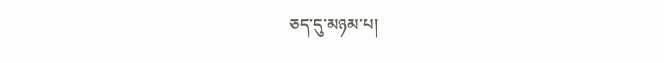ཅད་དུ་མཉམ་པ།